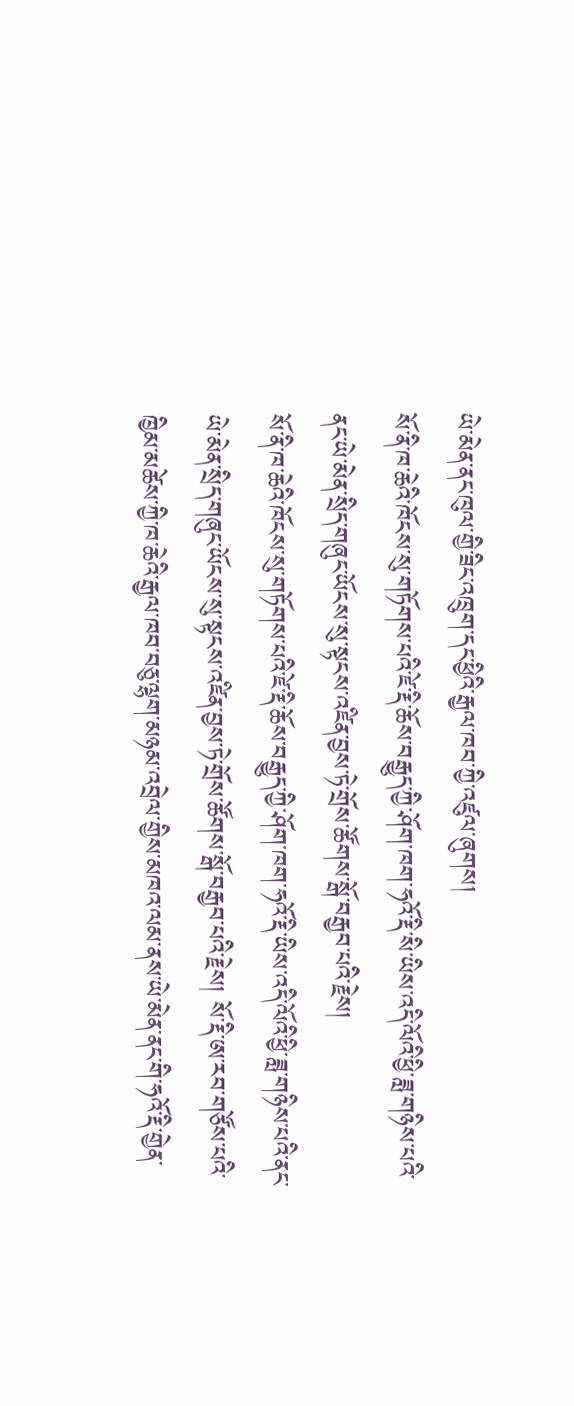ཡེ་མེན་ནང་ཁུལ་གྱི་ཟིང་འཁྲུག་དང་ཕྱིའི་རྒྱལ་ཁབ་ཀྱི་འཛུལ་ཞུགས།
སོ་ནི་ཁ་ཆེའི་ཁོངས་སུ་གཏོགས་པའི་ཛེ་རྡི་ཆོས་བརྒྱུད་ཀྱི་ཤོག་ཁག་ཧའོ་རྡི་སི་ཡིས་འདི་ལོའི་ཕྱི་ཟླ་གཉིས་པའི་ནང་ཡེ་མེན་སྲིད་གཞུང་ཡོངས་སུ་སྟངས་འཛིན་བྱས་ཏེ་གྲོས་ཚོགས་སྒོ་བརྒྱབ་པའི་རྗེས།
སོ་ནི་ཁ་ཆེའི་ཁོངས་སུ་གཏོགས་པའི་ཛེ་རྡི་ཆོས་བརྒྱུད་ཀྱི་ཤོག་ཁག་ཧའོ་རྡི་ཡིས་འདི་ལོའི་ཕྱི་ཟླ་གཉིས་པའི་ནང་ཡེ་མེན་སྲིད་གཞུང་ཡོངས་སུ་སྟངས་འཛིན་བྱས་ཏེ་གྲོས་ཚོགས་སྒོ་བརྒྱབ་པའི་རྗེས། སོ་རྡི་ཨ་རབ་གཙོས་པའི་ཁྱིམ་མཚེས་ཀྱི་ཁ་ཆེའི་རྒྱལ་ཁབ་བཅུ་ལྷག་མཉམ་འབྲེལ་གྱིས་མཁའ་ལམ་ནས་ཡེ་མེན་ནང་གི་ཧའོ་རྡི་གྱེན་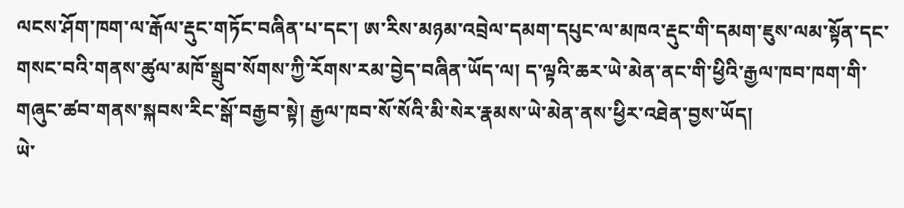ལངས་ཤོག་ཁག་ལ་རྒོལ་རྡུང་གཏོང་བཞིན་པ་དང་། ཨ་རིས་མཉམ་འབྲེལ་དམག་དཔུང་ལ་མཁའ་རྡུང་གི་དམག་ཇུས་ལམ་སྟོན་དང་གསང་བའི་གནས་ཚུལ་མཁོ་སྒྲུབ་སོགས་ཀྱི་རོགས་རམ་བྱེད་བཞིན་ཡོད་ལ། ད་ལྟའི་ཆར་ཡེ་མེན་ནང་གི་ཕྱིའི་རྒྱལ་ཁབ་ཁག་གི་གཞུང་ཚབ་གནས་སྐབས་རིང་སྒོ་བརྒྱབ་སྟེ། རྒྱལ་ཁབ་སོ་སོའི་མི་སེར་རྣམས་ཡེ་མེན་ནས་ཕྱིར་འཐེན་བྱས་ཡོད།
ཡེ་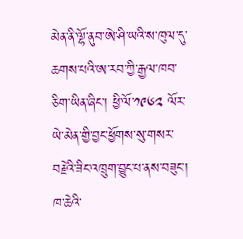མེན་ནི་ལྷོ་ནུབ་ཨེ་ཤི་ཡའི་ས་ཁུལ་དུ་ཆགས་པའི་ཨ་རབ་ཀྱི་རྒྱལ་ཁབ་ཅིག་ཡིན་ཞིང་། ཕྱི་ལོ་༡༩༦༢ ལོར་ཡེ་མེན་གྱི་བྱང་ཕྱོགས་སུ་གསར་བརྗེའི་ཟིང་འཁྲུག་བྱུང་པ་ནས་བཟུང་། ཁ་ཆེའི་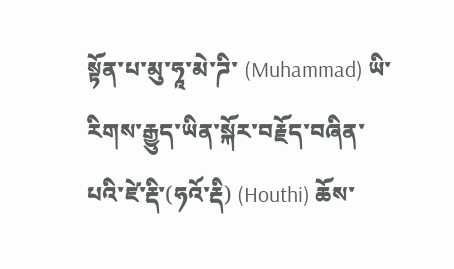སྟོན་པ་མུ་ཧཱ་མེ་ཌི་ (Muhammad) ཡི་རིགས་རྒྱུད་ཡིན་སྐོར་བརྗོད་བཞིན་པའི་ཛེ་རྡི་(ཧའོ་རྡི) (Houthi) ཆོས་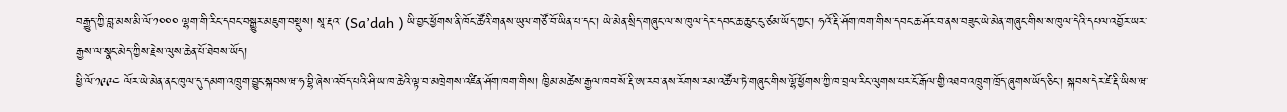བརྒྱུད་ཀྱི་བླ་མས་མི་ལོ་༡༠༠༠ ལྷག་གི་རིང་དབང་བསྒྱུར་མཇུག་བསྡུས། སཱ་རྡའ་ (Sa’dah ) ཡི་བྱང་ཕྱོགས་ནི་ཁོང་ཚོའི་གནས་ཡུལ་གཙོ་བོ་ཡིན་པ་དང་། ཡེ་མེན་སྲིད་གཞུང་ལ་ས་ཁུལ་དེར་དབང་ཆ་ཆུང་ངུ་ཙམ་ཡོད་ཀྱང་། ཧའོ་རྡི་ཤོག་ཁག་གིས་དབང་ཆ་ཤོར་བ་ནས་བཟུང་ཡེ་མེན་གཞུང་གིས་ས་ཁུལ་དེའི་དཔལ་འབྱོར་ཡར་རྒྱས་ལ་སྣང་མེད་ཀྱིས་རྗེས་ལུས་ཆེན་པོ་ཐེབས་ཡོད།
ཕྱི་ལོ་༡༩༩༤ ལོར་ཡེ་མེན་ནང་ཁུལ་དུ་དམག་འཁྲུག་བྱུང་སྐབས་ཝ་ཧ་བྷི་ཞེས་འབོད་པའི་ཤི་ཡ་ཁ་ཆེའི་ལྟ་བ་མཁྲེགས་འཛིན་ཤོག་ཁག་གིས། ཁྱིམ་མཚེས་རྒྱལ་ཁབ་སོ་རྡི་ཨ་རབ་ནས་རོགས་རམ་འཚོལ་ཏེ་གཞུང་གིས་ལྷོ་ཕྱོགས་ཀྱི་ཁ་བྲལ་རིང་ལུགས་པར་ངོ་རྒོལ་གྱི་འཐབ་འཁྲུག་ཁྲོད་ཞུགས་ཡོད་ཅིང་། སྐབས་དེར་ཛེ་རྡི་ཡིས་ཝ་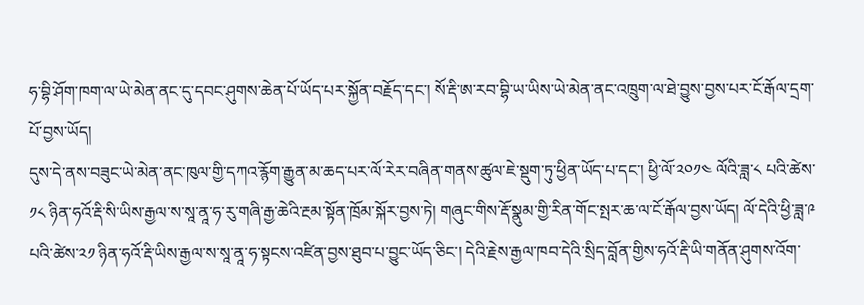ཧ་བྷི་ཤོག་ཁག་ལ་ཡེ་མེན་ནང་དུ་དབང་ཤུགས་ཆེན་པོ་ཡོད་པར་སྐྱོན་བརྗོད་དང་། སོ་རྡི་ཨ་རབ་བྷི་ཡ་ཡིས་ཡེ་མེན་ནང་འཁྲུག་ལ་ཐེ་བྱུས་བྱས་པར་ངོ་རྒོལ་དྲག་པོ་བྱས་ཡོད།
དུས་དེ་ནས་བཟུང་ཡེ་མེན་ནང་ཁུལ་གྱི་དཀའ་རྙོག་རྒྱུན་མ་ཆད་པར་ལོ་རེར་བཞིན་གནས་ཚུལ་ཇེ་སྡུག་ཏུ་ཕྱིན་ཡོད་པ་དང་། ཕྱི་ལོ་༢༠༡༤ ལོའི་ཟླ་༨ པའི་ཚེས་༡༨ ཉིན་ཧའོ་རྡི་སི་ཡིས་རྒྱལ་ས་སཱ་ནཱ་ཧ་རུ་གཞི་རྒྱ་ཆེའི་རྔམ་སྟོན་ཁྲོམ་སྐོར་བྱས་ཏེ། གཞུང་གིས་རྡོ་སྣུམ་གྱི་རིན་གོང་སྤར་ཆ་ལ་ངོ་རྒོལ་བྱས་ཡོད། ལོ་དེའི་ཕྱི་ཟླ་༩ པའི་ཚེས་༢༡ ཉིན་ཧའོ་རྡི་ཡིས་རྒྱལ་ས་སཱ་ནཱ་ཧ་སྟངས་འཛིན་བྱས་ཐུབ་པ་བྱུང་ཡོད་ཅིང་། དེའི་རྗེས་རྒྱལ་ཁབ་དེའི་སྲིད་བློན་གྱིས་ཧའོ་རྡི་ཡི་གནོན་ཤུགས་འོག་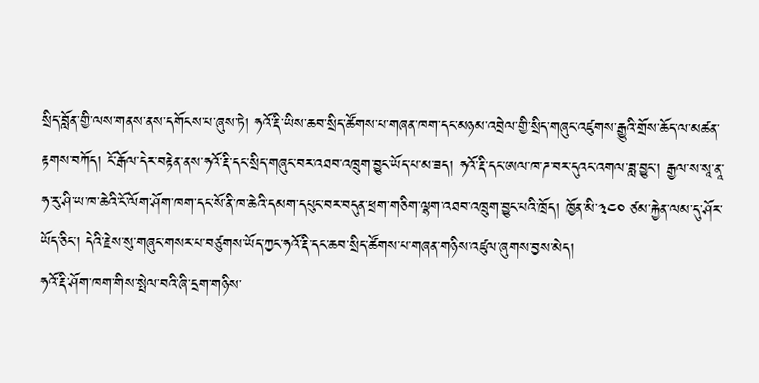སྲིད་བློན་གྱི་ལས་གནས་ནས་དགོངས་པ་ཞུས་ཏེ། ཧའོ་རྡི་ཡིས་ཆབ་སྲིད་ཚོགས་པ་གཞན་ཁག་དང་མཉམ་འབྲེལ་གྱི་སྲིད་གཞུང་འཛུགས་རྒྱུའི་གྲོས་ཆོད་ལ་མཚན་རྟགས་བཀོད། ངོ་རྒོལ་དེར་བརྟེན་ནས་ཧའོ་རྡི་དང་སྲིད་གཞུང་བར་འཐབ་འཁྲུག་བྱུང་ཡོད་པ་མ་ཟད། ཧའོ་རྡི་དང་ཨལ་ཁ་ཌ་བར་དུའང་འགལ་ཟླ་བྱུང་། རྒྱལ་ས་སཱ་ནཱ་ཧ་རུ་ཤི་ཡ་ཁ་ཆེའི་ངོ་ལོག་ཤོག་ཁག་དང་སོ་ནི་ཁ་ཆེའི་དམག་དཔུང་བར་བདུན་ཕྲག་གཅིག་ལྷག་འཐབ་འཁྲུག་བྱུང་པའི་ཁྲོད། ཁྱོན་མི་༣༤༠ ཙམ་རྐྱེན་ལམ་དུ་ཤོར་ཡོད་ཅིང་། དེའི་རྗེས་སུ་གཞུང་གསར་པ་བཙུགས་ཡོད་ཀྱང་ཧའོ་རྡི་དང་ཆབ་སྲིད་ཚོགས་པ་གཞན་གཉིས་འཛུལ་ཞུགས་བྱས་མེད།
ཧའོ་རྡི་ཤོག་ཁག་གིས་སྤེལ་བའི་ཞི་དྲག་གཉིས་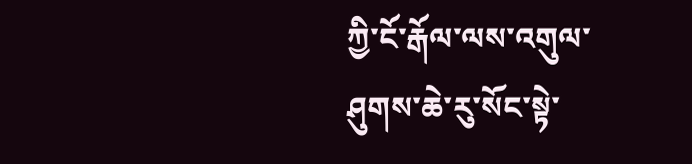ཀྱི་ངོ་རྒོལ་ལས་འགུལ་ཤུགས་ཆེ་རུ་སོང་སྟེ་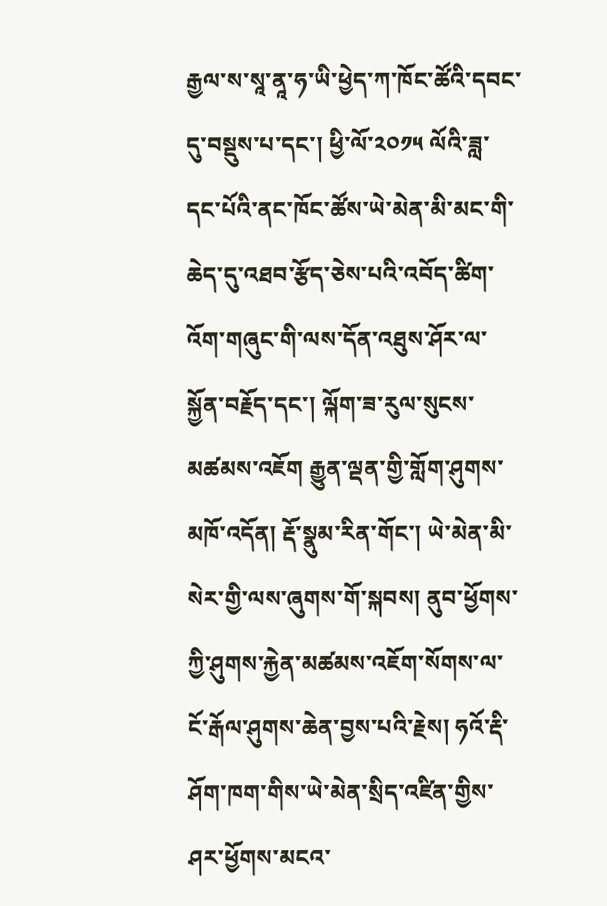རྒྱལ་ས་སཱ་ནཱ་ཧ་ཡི་ཕྱེད་ཀ་ཁོང་ཚོའི་དབང་དུ་བསྡུས་པ་དང་། ཕྱི་ལོ་༢༠༡༥ ལོའི་ཟླ་དང་པོའི་ནང་ཁོང་ཚོས་ཡེ་མེན་མི་མང་གི་ཆེད་དུ་འཐབ་རྩོད་ཅེས་པའི་འབོད་ཚིག་འོག་གཞུང་གི་ལས་དོན་འཐུས་ཤོར་ལ་སྐྱོན་བརྗོད་དང་། ལྐོག་ཟ་རུལ་སུངས་མཚམས་འཇོག རྒྱུན་ལྡན་གྱི་གློག་ཤུགས་མཁོ་འདོན། རྡོ་སྣུམ་རིན་གོང་། ཡེ་མེན་མི་སེར་གྱི་ལས་ཞུགས་གོ་སྐབས། ནུབ་ཕྱོགས་ཀྱི་ཤུགས་རྐྱེན་མཚམས་འཇོག་སོགས་ལ་ངོ་རྒོལ་ཤུགས་ཆེན་བྱས་པའི་རྗེས། ཧའོ་རྡི་ཤོག་ཁག་གིས་ཡེ་མེན་སྲིད་འཛིན་གྱིས་ཤར་ཕྱོགས་མངའ་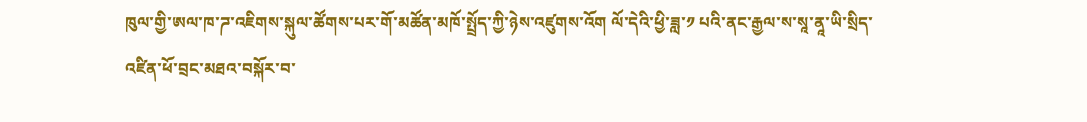ཁུལ་གྱི་ཨལ་ཁ་ཌ་འཇིགས་སྐུལ་ཚོགས་པར་གོ་མཚོན་མཁོ་སྤྲོད་ཀྱི་ཉེས་འཛུགས་འོག ལོ་དེའི་ཕྱི་ཟླ་༡ པའི་ནང་རྒྱལ་ས་སཱ་ནཱ་ཡི་སྲིད་འཛིན་ཕོ་བྲང་མཐའ་བསྐོར་བ་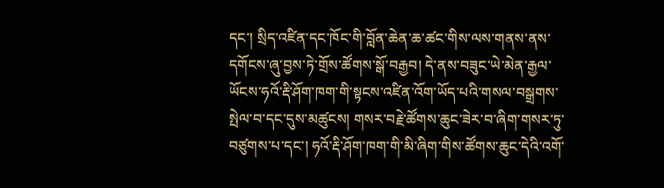དང་། སྲིད་འཛིན་དང་ཁོང་གི་བློན་ཆེན་ཆ་ཚང་གིས་ལས་གནས་ནས་དགོངས་ཞུ་བྱས་ཏེ་གྲོས་ཚོགས་སྒོ་བརྒྱབ། དེ་ནས་བཟུང་ཡེ་མེན་རྒྱལ་ཡོངས་ཧའོ་རྡི་ཤོག་ཁག་གི་སྟངས་འཛིན་འོག་ཡོད་པའི་གསལ་བསྒྲགས་སྤེལ་བ་དང་དུས་མཚུངས། གསར་བརྗེ་ཚོགས་ཆུང་ཟེར་བ་ཞིག་གསར་ཏུ་བཙུགས་པ་དང་། ཧའོ་རྡི་ཤོག་ཁག་གི་མི་ཞིག་གིས་ཚོགས་ཆུང་དེའི་འགོ་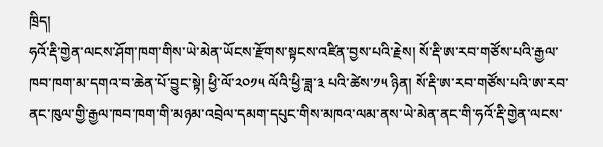ཁྲིད།
ཧའོ་རྡི་གྱེན་ལངས་ཤོག་ཁག་གིས་ཡེ་མེན་ཡོངས་རྫོགས་སྟངས་འཛིན་བྱས་པའི་རྗེས། སོ་རྡི་ཨ་རབ་གཙོས་པའི་རྒྱལ་ཁབ་ཁག་མ་དགའ་བ་ཆེན་པོ་བྱུང་སྟེ། ཕྱི་ལོ་༢༠༡༥ ལོའི་ཕྱི་ཟླ་༣ པའི་ཚེས་༡༥ ཉིན། སོ་རྡི་ཨ་རབ་གཙོས་པའི་ཨ་རབ་ནང་ཁུལ་གྱི་རྒྱལ་ཁབ་ཁག་གི་མཉམ་འབྲེལ་དམག་དཔུང་གིས་མཁའ་ལམ་ནས་ཡེ་མེན་ནང་གི་ཧའོ་རྡི་གྱེན་ལངས་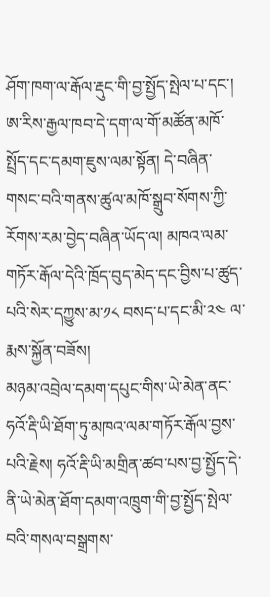ཤོག་ཁག་ལ་རྒོལ་རྡུང་གི་བྱ་སྤྱོད་སྤེལ་པ་དང་། ཨ་རིས་རྒྱལ་ཁབ་དེ་དག་ལ་གོ་མཚོན་མཁོ་སྤྲོད་དང་དམག་ཇུས་ལམ་སྟོན། དེ་བཞིན་གསང་བའི་གནས་ཚུལ་མཁོ་སྒྲུབ་སོགས་ཀྱི་རོགས་རམ་བྱེད་བཞིན་ཡོད་ལ། མཁའ་ལམ་གཏོར་རྒོལ་དེའི་ཁྲོད་བུད་མེད་དང་བྱིས་པ་ཚུད་པའི་སེར་དཀྱུས་མ་༡༨ བསད་པ་དང་མི་༢༤ ལ་རྨས་སྐྱོན་བཟོས།
མཉམ་འབྲེལ་དམག་དཔུང་གིས་ཡེ་མེན་ནང་ཧའོ་རྡི་ཡི་ཐོག་ཏུ་མཁའ་ལམ་གཏོར་རྒོལ་བྱས་པའི་རྗེས། ཧའོ་རྡི་ཡི་མགྲིན་ཚབ་པས་བྱ་སྤྱོད་དེ་ནི་ཡེ་མེན་ཐོག་དམག་འཁྲུག་གི་བྱ་སྤྱོད་སྤེལ་བའི་གསལ་བསྒྲགས་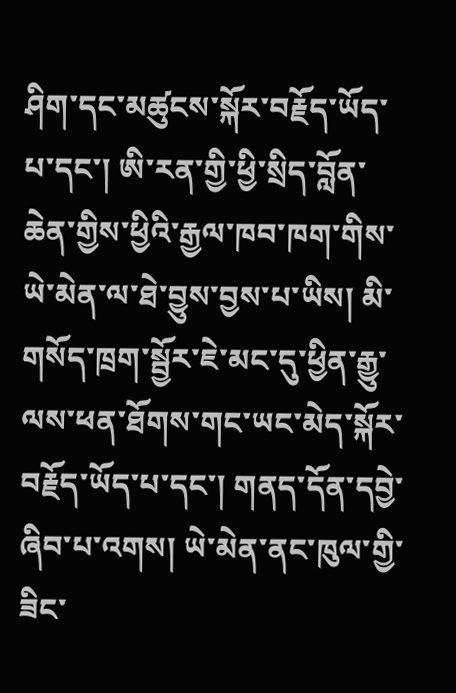ཤིག་དང་མཚུངས་སྐོར་བརྗོད་ཡོད་པ་དང་། ཨི་རན་གྱི་ཕྱི་སྲིད་བློན་ཆེན་གྱིས་ཕྱིའི་རྒྱལ་ཁབ་ཁག་གིས་ཡེ་མེན་ལ་ཐེ་བྱུས་བྱས་པ་ཡིས། མི་གསོད་ཁྲག་སྦྱོར་ཇེ་མང་དུ་ཕྱིན་རྒྱུ་ལས་ཕན་ཐོགས་གང་ཡང་མེད་སྐོར་བརྗོད་ཡོད་པ་དང་། གནད་དོན་དབྱེ་ཞིབ་པ་འགས། ཡེ་མེན་ནང་ཁུལ་གྱི་ཟིང་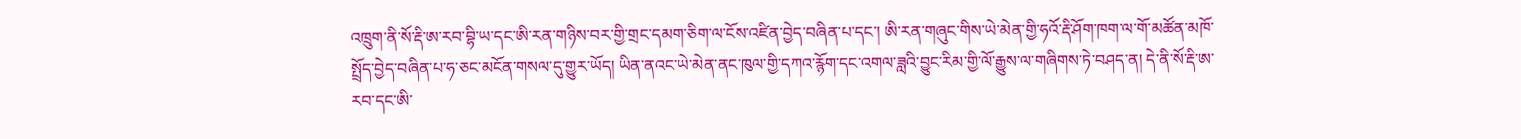འཁྲུག་ནི་སོ་རྡི་ཨ་རབ་བྷི་ཡ་དང་ཨི་རན་གཉིས་བར་གྱི་གྲང་དམག་ཅིག་ལ་ངོས་འཛིན་བྱེད་བཞིན་པ་དང་། ཨི་རན་གཞུང་གིས་ཡེ་མེན་གྱི་ཧའོ་རྡི་ཤོག་ཁག་ལ་གོ་མཚོན་མཁོ་སྤྲོད་བྱེད་བཞིན་པ་ཧ་ཅང་མངོན་གསལ་དུ་གྱུར་ཡོད། ཡིན་ནའང་ཡེ་མེན་ནང་ཁུལ་གྱི་དཀའ་རྙོག་དང་འགལ་ཟླའི་བྱུང་རིམ་གྱི་ལོ་རྒྱུས་ལ་གཞིགས་ཏེ་བཤད་ན། དེ་ནི་སོ་རྡི་ཨ་རབ་དང་ཨི་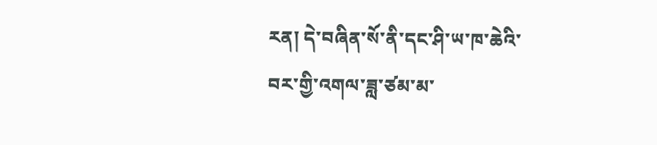རན། དེ་བཞིན་སོ་ནི་དང་ཤི་ཡ་ཁ་ཆེའི་བར་གྱི་འགལ་ཟླ་ཙམ་མ་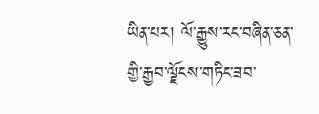ཡིན་པར། ལོ་རྒྱུས་རང་བཞིན་ཅན་གྱི་རྒྱབ་ལྗོངས་གཏིང་ཟབ་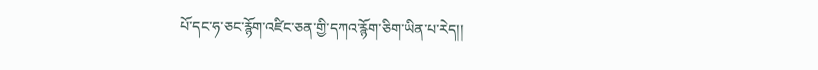པོ་དང་ཧ་ཅང་རྙོག་འཛིང་ཅན་གྱི་དཀའ་རྙོག་ཅིག་ཡིན་པ་རེད།།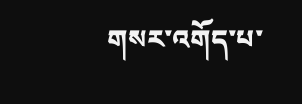གསར་འགོད་པ་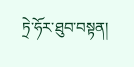ཏྲེ་ཧོར་ཐུབ་བསྟན།